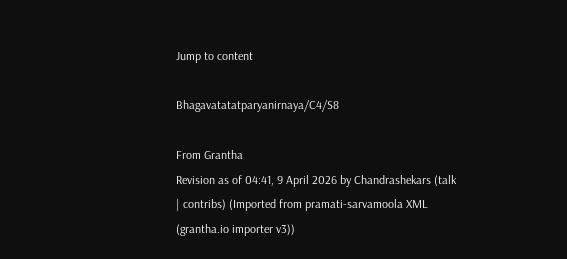Jump to content

Bhagavatatatparyanirnaya/C4/S8

From Grantha
Revision as of 04:41, 9 April 2026 by Chandrashekars (talk | contribs) (Imported from pramati-sarvamoola XML (grantha.io importer v3))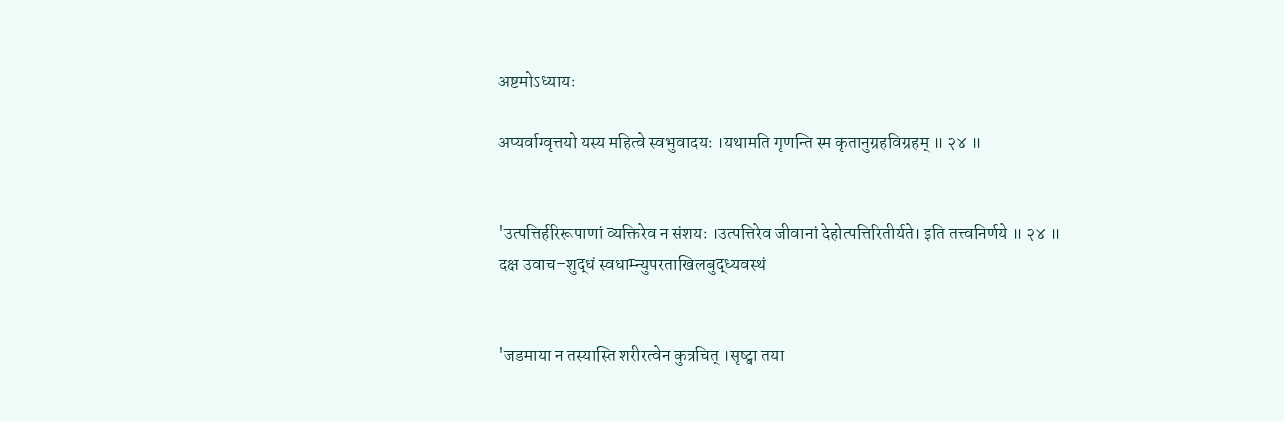अष्टमोऽध्यायः

अप्यर्वाग्वृत्तयो यस्य महित्वे स्वभुवादयः ।यथामति गृणन्ति स्म कृतानुग्रहविग्रहम् ॥ २४ ॥


'उत्पत्तिर्हरिरूपाणां व्यक्तिरेव न संशयः ।उत्पत्तिरेव जीवानां देहोत्पत्तिरितीर्यते। इति तत्त्वनिर्णये ॥ २४ ॥
दक्ष उवाच–शुद्धं स्वधाम्न्युपरताखिलबुद्ध्यवस्थं


'जडमाया न तस्यास्ति शरीरत्वेन कुत्रचित् ।सृष्ट्वा तया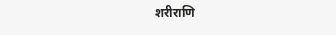शरीराणि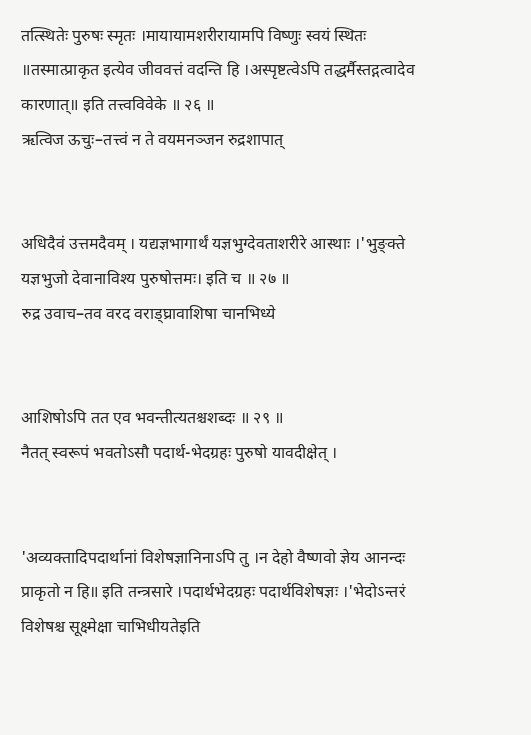तत्स्थितेः पुरुषः स्मृतः ।मायायामशरीरायामपि विष्णुः स्वयं स्थितः ॥तस्मात्प्राकृत इत्येव जीववत्तं वदन्ति हि ।अस्पृष्टत्वेऽपि तद्धर्मैस्तद्गत्वादेव कारणात्॥ इति तत्त्वविवेके ॥ २६ ॥
ऋत्विज ऊचुः–तत्त्वं न ते वयमनञ्जन रुद्रशापात्


अधिदैवं उत्तमदैवम् । यद्यज्ञभागार्थं यज्ञभुग्देवताशरीरे आस्थाः ।'भुङ्क्ते यज्ञभुजो देवानाविश्य पुरुषोत्तमः। इति च ॥ २७ ॥
रुद्र उवाच–तव वरद वराड्घ्रावाशिषा चानभिध्ये


आशिषोऽपि तत एव भवन्तीत्यतश्चशब्दः ॥ २९ ॥
नैतत् स्वरूपं भवतोऽसौ पदार्थ-भेदग्रहः पुरुषो यावदीक्षेत् ।


'अव्यक्तादिपदार्थानां विशेषज्ञानिनाऽपि तु ।न देहो वैष्णवो ज्ञेय आनन्दः प्राकृतो न हि॥ इति तन्त्रसारे ।पदार्थभेदग्रहः पदार्थविशेषज्ञः ।'भेदोऽन्तरं विशेषश्च सूक्ष्मेक्षा चाभिधीयतेइति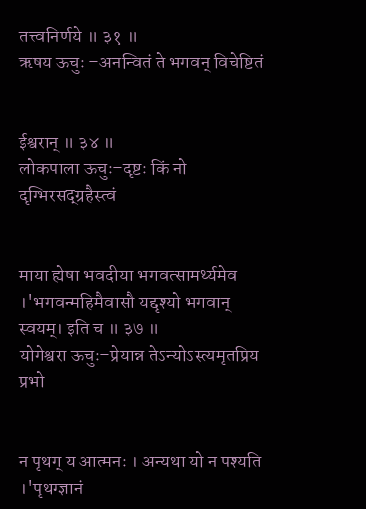तत्त्वनिर्णये ॥ ३१ ॥
ऋषय ऊचुः –अनन्वितं ते भगवन् विचेष्टितं


ईश्वरान् ॥ ३४ ॥
लोकपाला ऊचुः–दृष्टः किं नो दृग्भिरसद्ग्रहैस्त्वं


माया ह्येषा भवदीया भगवत्सामर्थ्यमेव ।'भगवन्महिमैवासौ यद्दृश्यो भगवान् स्वयम्। इति च ॥ ३७ ॥
योगेश्वरा ऊचुः–प्रेयान्न तेऽन्योऽस्त्यमृतप्रिय प्रभो


न पृथग् य आत्मनः । अन्यथा यो न पश्यति ।'पृथग्ज्ञानं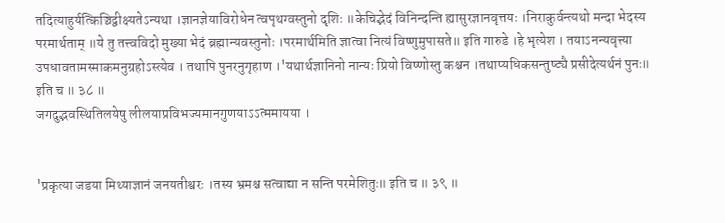तदित्याहुर्यत्किञ्चिद्वीक्ष्यतेऽन्यथा ।ज्ञानज्ञेयाविरोधेन त्वपृथग्वस्तुनो दृशिः ॥केचिद्भेदं विनिन्दन्ति ह्यासुरज्ञानवृत्तयः ।निराकुर्वन्त्यथो मन्दा भेदस्य परमार्थताम् ॥ये तु तत्त्वविदो मुख्या भेदं ब्रह्मान्यवस्तुनोः ।परमार्थमिति ज्ञात्वा नित्यं विष्णुमुपासते॥ इति गारुडे ।हे भृत्येश । तयाऽनन्यवृत्त्या उपधावतामस्माकमनुग्रहोऽस्त्येव । तथापि पुनरनुगृहाण ।'यथार्थज्ञानिनो नान्यः प्रियो विष्णोस्तु कश्चन ।तथाप्यधिकसन्तुष्ट्यै प्रसीदेत्यर्थनं पुनः॥ इति च ॥ ३८ ॥
जगदुद्भवस्थितिलयेषु लीलयाप्रविभज्यमानगुणयाऽऽत्ममायया ।


'प्रकृत्या जडया मिथ्याज्ञानं जनयतीश्वरः ।तस्य भ्रमश्च सत्वाद्या न सन्ति परमेशितुः॥ इति च ॥ ३९ ॥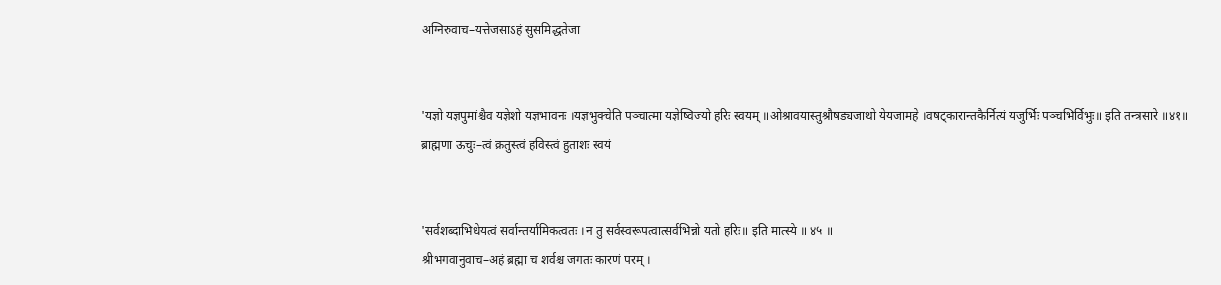अग्निरुवाच–यत्तेजसाऽहं सुसमिद्धतेजा


'यज्ञो यज्ञपुमांश्चैव यज्ञेशो यज्ञभावनः ।यज्ञभुक्चेति पञ्चात्मा यज्ञेष्विज्यो हरिः स्वयम् ॥ओश्रावयास्तुश्रौषड्यजाथो येयजामहे ।वषट्कारान्तकैर्नित्यं यजुर्भिः पञ्चभिर्विभुः॥ इति तन्त्रसारे ॥४१॥
ब्राह्मणा ऊचुः–त्वं क्रतुस्त्वं हविस्त्वं हुताशः स्वयं


'सर्वशब्दाभिधेयत्वं सर्वान्तर्यामिकत्वतः ।न तु सर्वस्वरूपत्वात्सर्वभिन्नो यतो हरिः॥ इति मात्स्ये ॥ ४५ ॥
श्रीभगवानुवाच–अहं ब्रह्मा च शर्वश्च जगतः कारणं परम् ।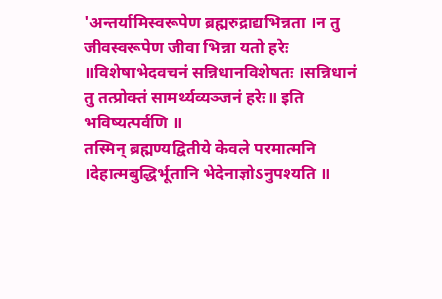'अन्तर्यामिस्वरूपेण ब्रह्मरुद्राद्यभिन्नता ।न तु जीवस्वरूपेण जीवा भिन्ना यतो हरेः ॥विशेषाभेदवचनं सन्निधानविशेषतः ।सन्निधानं तु तत्प्रोक्तं सामर्थ्यव्यञ्जनं हरेः॥ इति भविष्यत्पर्वणि ॥
तस्मिन् ब्रह्मण्यद्वितीये केवले परमात्मनि ।देहात्मबुद्धिर्भूतानि भेदेनाज्ञोऽनुपश्यति ॥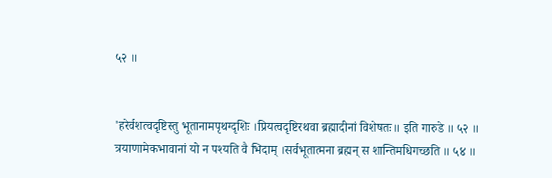५२ ॥


'हरेर्वशत्वदृष्टिस्तु भूतानामपृथग्दृशिः ।प्रियत्वदृष्टिरथवा ब्रह्मादीनां विशेषतः॥ इति गारुडे ॥ ५२ ॥
त्रयाणामेकभावानां यो न पश्यति वै भिदाम् ।सर्वभूतात्मना ब्रह्मन् स शान्तिमधिगच्छति ॥ ५४ ॥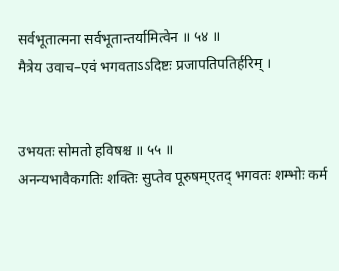सर्वभूतात्मना सर्वभूतान्तर्यामित्वेन ॥ ५४ ॥
मैत्रेय उवाच–एवं भगवताऽऽदिष्टः प्रजापतिपतिर्हरिम् ।


उभयतः सोमतो हविषश्च ॥ ५५ ॥
अनन्यभावैकगतिः शक्तिः सुप्तेव पूरुषम्एतद् भगवतः शम्भोः कर्म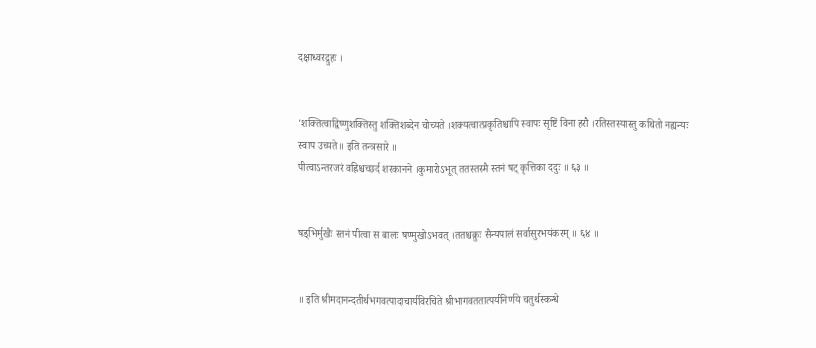दक्षाध्वरद्रुहः ।


'शक्तित्वाद्विष्णुशक्तिस्तु शक्तिशब्देन चोच्यते ।शक्यत्वात्प्रकृतिश्चापि स्वापः सृष्टिं विना हरौ ।रतिस्तस्यास्तु कथितो नह्यन्यः स्वाप उच्यते॥ इति तन्त्रसारे ॥
पीत्वाऽन्तरजरं वह्निश्चच्छर्द शरकानने ।कुमारोऽभूत् ततस्तस्मै स्तनं षट् कृत्तिका ददुः ॥ ६३ ॥


षड्भिर्मुखैः स्तनं पीत्वा स बालः षण्मुखोऽभवत् ।ततश्चक्रुः सैन्यपालं सर्वासुरभयंकरम् ॥ ६४ ॥


॥ इति श्रीमदानन्दतीर्थभगवत्पादाचार्यविरचिते श्रीभागवततात्पर्यनिर्णये चतुर्थस्कन्धे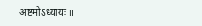अष्टमोऽध्यायः ॥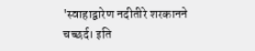'स्वाहाद्वारेण नदीतीरे शरकानने चच्छर्द। इति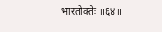भारतोक्तेः ॥६४॥